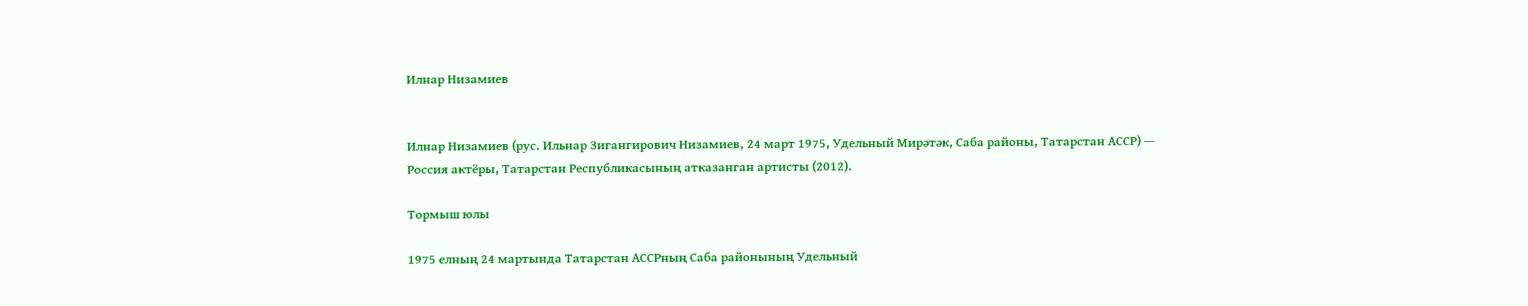Илнар Низамиев


Илнар Низамиев (рус. Ильнар Зигангирович Низамиев, 24 март 1975, Удельный Мирәтәк, Саба районы, Татарстан АССР) — Россия актёры, Татарстан Республикасының атказанган артисты (2012).

Тормыш юлы

1975 елның 24 мартында Татарстан АССРның Саба районының Удельный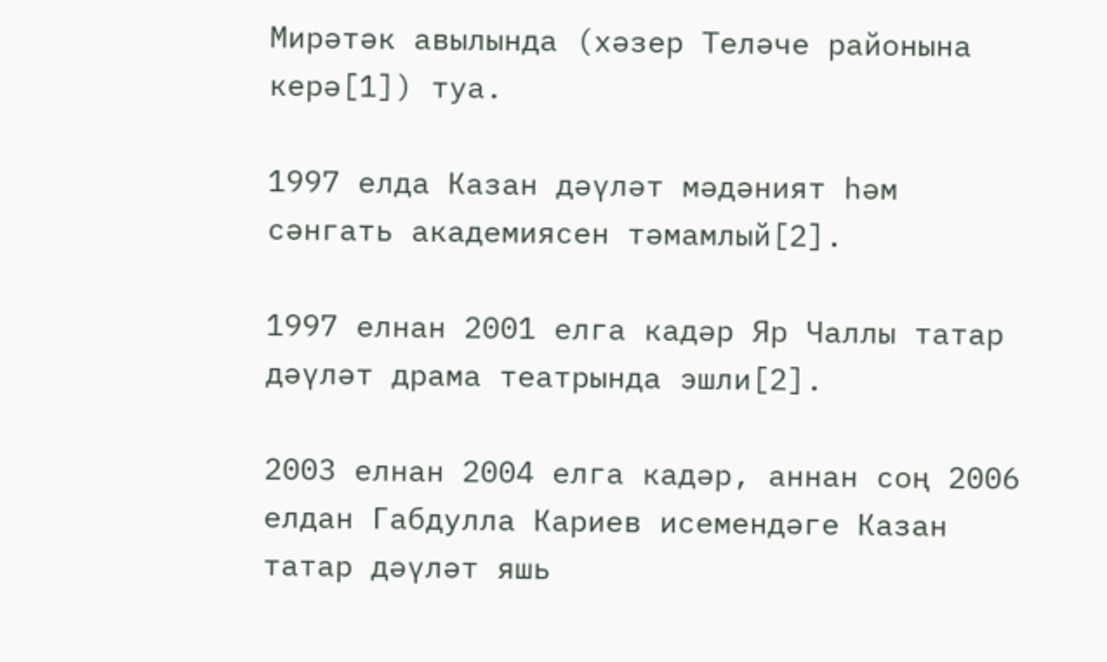Мирәтәк авылында (хәзер Теләче районына керә[1]) туа.

1997 елда Казан дәүләт мәдәният һәм сәнгать академиясен тәмамлый[2].

1997 елнан 2001 елга кадәр Яр Чаллы татар дәүләт драма театрында эшли[2].

2003 елнан 2004 елга кадәр, аннан соң 2006 елдан Габдулла Кариев исемендәге Казан татар дәүләт яшь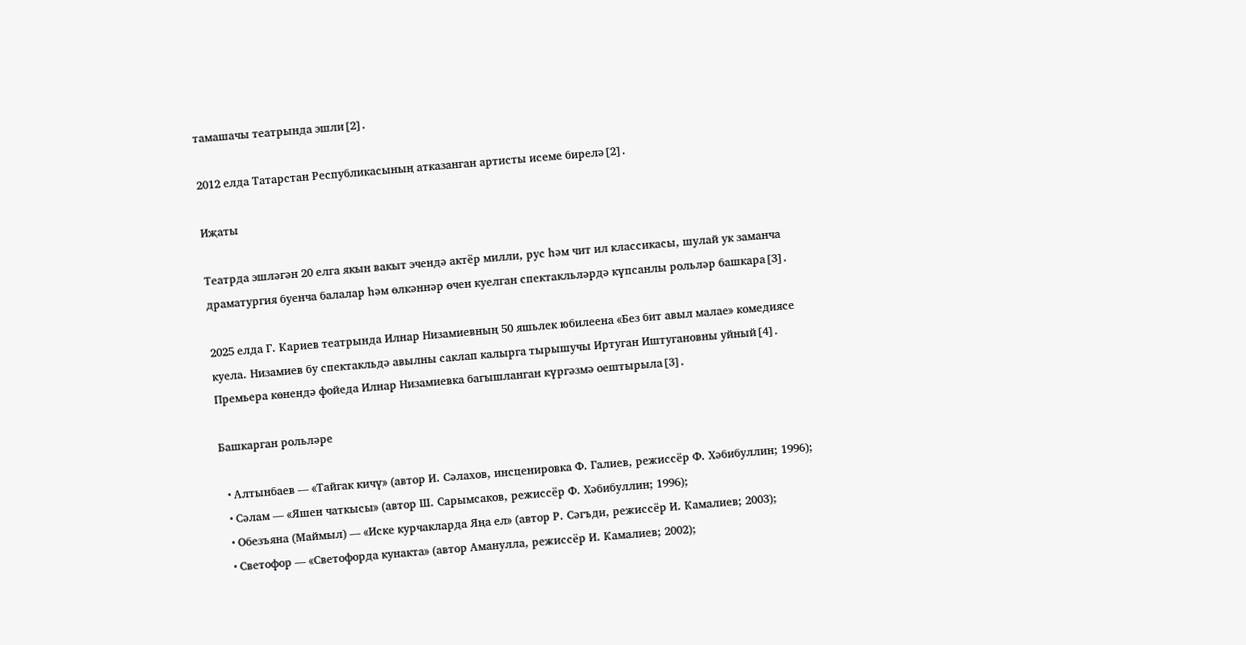тамашачы театрында эшли[2].

2012 елда Татарстан Республикасының атказанган артисты исеме бирелә[2].

Иҗаты

Театрда эшләгән 20 елга якын вакыт эчендә актёр милли, рус һәм чит ил классикасы, шулай ук заманча драматургия буенча балалар һәм өлкәннәр өчен куелган спектакльләрдә күпсанлы рольләр башкара[3].

2025 елда Г. Кариев театрында Илнар Низамиевның 50 яшьлек юбилеена «Без бит авыл малае» комедиясе куела. Низамиев бу спектакльдә авылны саклап калырга тырышучы Иртуган Иштугановны уйный[4]. Премьера көнендә фойеда Илнар Низамиевка багышланган күргәзмә оештырыла[3].

Башкарган рольләре

  • Алтынбаев — «Тайгак кичү» (автор И. Сәлахов, инсценировка Ф. Галиев, режиссёр Ф. Хәбибуллин; 1996);
  • Сәлам — «Яшен чаткысы» (автор Ш. Сарымсаков, режиссёр Ф. Хәбибуллин; 1996);
  • Обезъяна (Маймыл) — «Иске курчакларда Яңа ел» (автор Р. Сәгъди, режиссёр И. Камалиев; 2003);
  • Светофор — «Светофорда кунакта» (автор Аманулла, режиссёр И. Камалиев; 2002);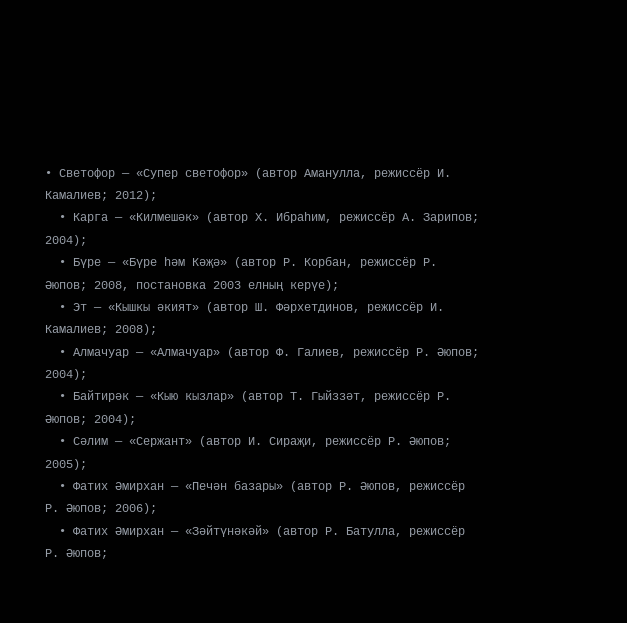• Светофор — «Супер светофор» (автор Аманулла, режиссёр И. Камалиев; 2012);
  • Карга — «Килмешәк» (автор Х. Ибраһим, режиссёр А. Зарипов; 2004);
  • Бүре — «Бүре һәм Кәҗә» (автор Р. Корбан, режиссёр Р. Әюпов; 2008, постановка 2003 елның керүе);
  • Эт — «Кышкы әкият» (автор Ш. Фәрхетдинов, режиссёр И. Камалиев; 2008);
  • Алмачуар — «Алмачуар» (автор Ф. Галиев, режиссёр Р. Әюпов; 2004);
  • Байтирәк — «Кыю кызлар» (автор Т. Гыйззәт, режиссёр Р. Әюпов; 2004);
  • Сәлим — «Сержант» (автор И. Сираҗи, режиссёр Р. Әюпов; 2005);
  • Фатих Әмирхан — «Печән базары» (автор Р. Әюпов, режиссёр Р. Әюпов; 2006);
  • Фатих Әмирхан — «Зәйтүнәкәй» (автор Р. Батулла, режиссёр Р. Әюпов;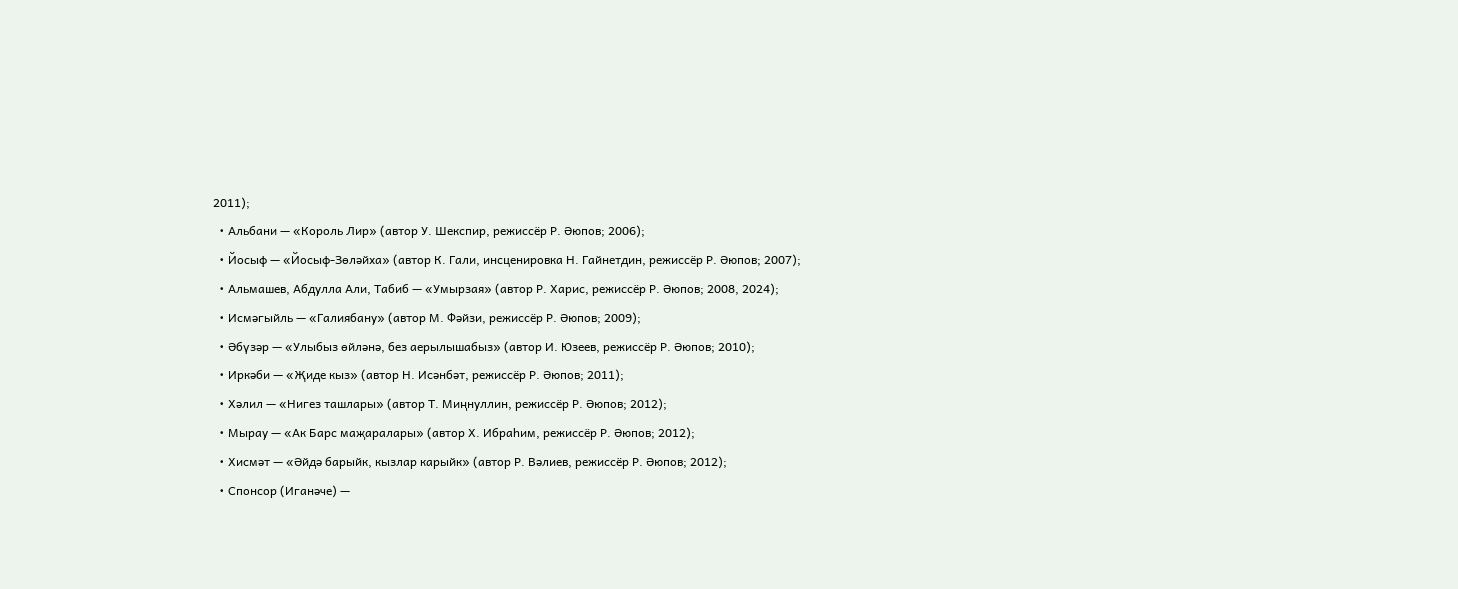2011);
  • Альбани — «Король Лир» (автор У. Шекспир, режиссёр Р. Әюпов; 2006);
  • Йосыф — «Йосыф‑Зөләйха» (автор К. Гали, инсценировка Н. Гайнетдин, режиссёр Р. Әюпов; 2007);
  • Альмашев, Абдулла Али, Табиб — «Умырзая» (автор Р. Харис, режиссёр Р. Әюпов; 2008, 2024);
  • Исмәгыйль — «Галиябану» (автор М. Фәйзи, режиссёр Р. Әюпов; 2009);
  • Әбүзәр — «Улыбыз өйләнә, без аерылышабыз» (автор И. Юзеев, режиссёр Р. Әюпов; 2010);
  • Иркәби — «Җиде кыз» (автор Н. Исәнбәт, режиссёр Р. Әюпов; 2011);
  • Хәлил — «Нигез ташлары» (автор Т. Миңнуллин, режиссёр Р. Әюпов; 2012);
  • Мырау — «Ак Барс маҗаралары» (автор Х. Ибраһим, режиссёр Р. Әюпов; 2012);
  • Хисмәт — «Әйдә барыйк, кызлар карыйк» (автор Р. Вәлиев, режиссёр Р. Әюпов; 2012);
  • Спонсор (Иганәче) —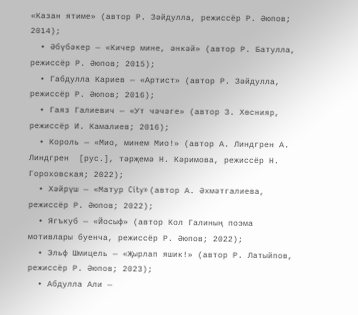«Казан ятиме» (автор Р. Зәйдулла, режиссёр Р. Әюпов; 2014);
  • Әбүбәкер — «Кичер мине, әнкәй» (автор Р. Батулла, режиссёр Р. Әюпов; 2015);
  • Габдулла Кариев — «Артист» (автор Р. Зәйдулла, режиссёр Р. Әюпов; 2016);
  • Гаяз Галиевич — «Ут чәчәге» (автор З. Хөснияр, режиссёр И. Камалиев; 2016);
  • Король — «Мио, минем Мио!» (автор А. Линдгрен А. Линдгрен  [рус.], тәрҗемә Н. Кәримова, режиссёр Н. Гороховская; 2022);
  • Хәйрүш — «Матур City» (автор А. Әхмәтгалиева, режиссёр Р. Әюпов; 2022);
  • Ягъкуб — «Йосыф» (автор Кол Галиның поэма мотивлары буенча, режиссёр Р. Әюпов; 2022);
  • Эльф Шмицель — «Җырлап яшик!» (автор Р. Латыйпов, режиссёр Р. Әюпов; 2023);
  • Абдулла Али —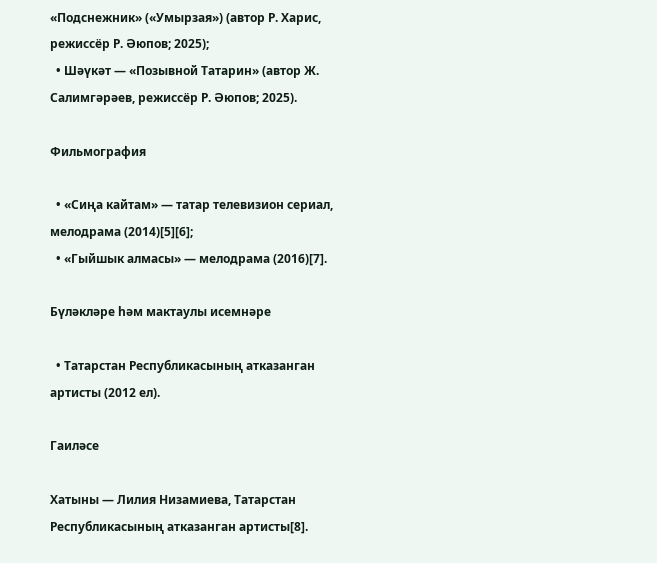«Подснежник» («Умырзая») (автор Р. Харис, режиссёр Р. Әюпов; 2025);
  • Шәүкәт — «Позывной Татарин» (автор Ж. Салимгәрәев, режиссёр Р. Әюпов; 2025).

Фильмография

  • «Сиңа кайтам» — татар телевизион сериал, мелодрама (2014)[5][6];
  • «Гыйшык алмасы» — мелодрама (2016)[7].

Бүләкләре һәм мактаулы исемнәре

  • Татарстан Республикасының атказанган артисты (2012 ел).

Гаиләсе

Хатыны — Лилия Низамиева, Татарстан Республикасының атказанган артисты[8].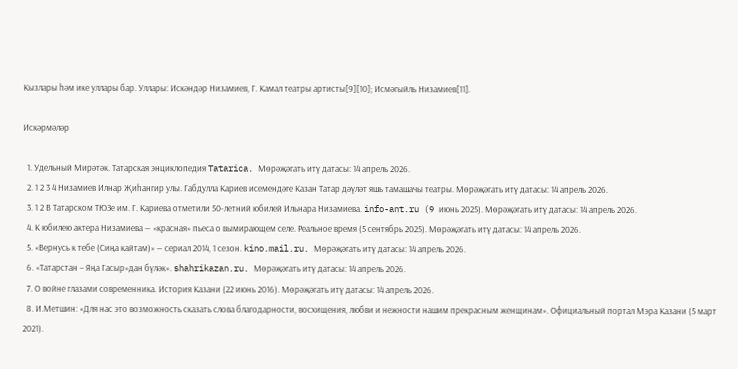Кызлары һәм ике уллары бар. Уллары: Искәндәр Низамиев, Г. Камал театры артисты[9][10]; Исмәгыйль Низамиев[11].

Искәрмәләр

  1. Удельный Мирәтәк. Татарская энциклопедия Tatarica. Мөрәҗәгать итү датасы: 14 апрель 2026.
  2. 1 2 3 4 Низамиев Илнар Җиһангир улы. Габдулла Кариев исемендәге Казан Татар дәүләт яшь тамашачы театры. Мөрәҗәгать итү датасы: 14 апрель 2026.
  3. 1 2 В Татарском ТЮЗе им. Г. Кариева отметили 50-летний юбилей Ильнара Низамиева. info-ant.ru (9 июнь 2025). Мөрәҗәгать итү датасы: 14 апрель 2026.
  4. К юбилею актера Низамиева — «красная» пьеса о вымирающем селе. Реальное время (5 сентябрь 2025). Мөрәҗәгать итү датасы: 14 апрель 2026.
  5. «Вернусь к тебе (Сиңа кайтам)» — сериал 2014, 1 сезон. kino.mail.ru. Мөрәҗәгать итү датасы: 14 апрель 2026.
  6. «Татарстан – Яңа Гасыр»дан бүләк». shahrikazan.ru. Мөрәҗәгать итү датасы: 14 апрель 2026.
  7. О войне глазами современника. История Казани (22 июнь 2016). Мөрәҗәгать итү датасы: 14 апрель 2026.
  8. И.Метшин: «Для нас это возможность сказать слова благодарности, восхищения, любви и нежности нашим прекрасным женщинам». Официальный портал Мэра Казани (5 март 2021).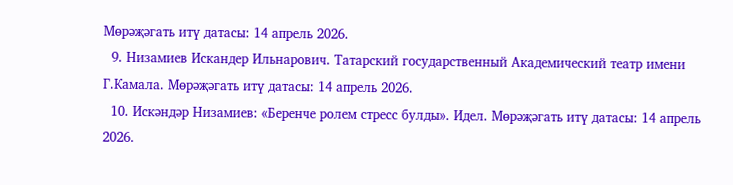Мөрәҗәгать итү датасы: 14 апрель 2026.
  9. Низамиев Искандер Ильнарович. Татарский государственный Академический театр имени Г.Камала. Мөрәҗәгать итү датасы: 14 апрель 2026.
  10. Искәндәр Низамиев: «Беренче ролем стресс булды». Идел. Мөрәҗәгать итү датасы: 14 апрель 2026.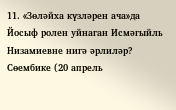11. «Зөләйха күзләрен ача»да Йосыф ролен уйнаган Исмәгыйль Низамиевне нигә әрлиләр? Сөембике (20 апрель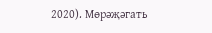2020). Мөрәҗәгать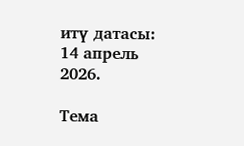итү датасы: 14 апрель 2026.

Тема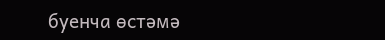буенча өстәмә